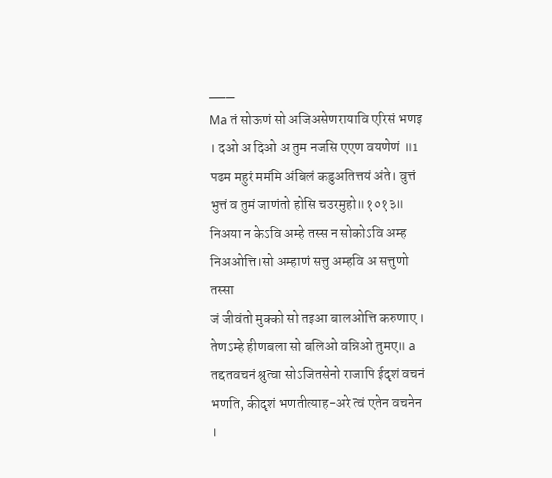___
Ma तं सोऊणं सो अजिअसेणरायावि एरिसं भणइ । दओ अ दिओ अ तुम नजसि एएण वयणेणं ॥1
पढम महुरं ममंमि अंबिलं कडुअतित्तयं अंते। वुत्तं भुत्तं व तुमं जाणंतो होसि चउरमुहो॥१०१३॥ निअया न केऽवि अम्हे तस्स न सोकोऽवि अम्ह निअओत्ति।सो अम्हाणं सत्तु अम्हवि अ सत्तुणो तस्सा
जं जीवंतो मुक्को सो तइआ बालओत्ति करुणाए । तेणऽम्हे हीणबला सो बलिओ वन्निओ तुमए॥ a तद्दतवचनं श्रुत्वा सोऽजितसेनो राजापि ईदृशं वचनं भणति, कीदृशं भणतीत्याह-अरे त्वं एतेन वचनेन ।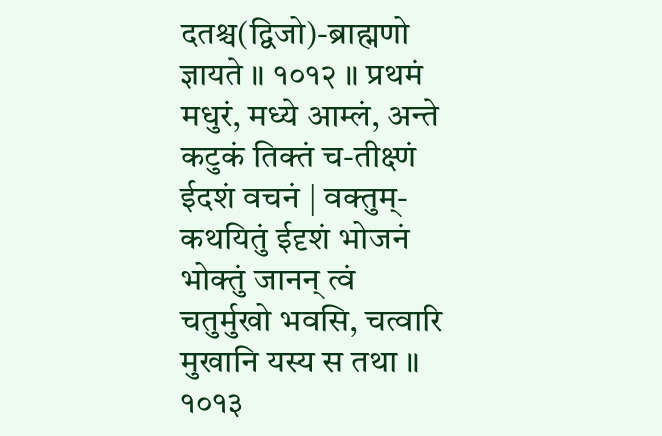दतश्च(द्विजो)-ब्राह्मणो ज्ञायते ॥ १०१२ ॥ प्रथमं मधुरं, मध्ये आम्लं, अन्ते कटुकं तिक्तं च-तीक्ष्णं ईदशं वचनं | वक्तुम्-कथयितुं ईदृशं भोजनं भोक्तुं जानन् त्वं चतुर्मुखो भवसि, चत्वारि मुखानि यस्य स तथा ॥ १०१३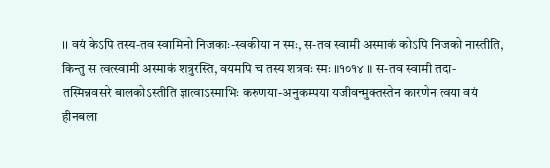।। वयं केऽपि तस्य-तव स्वामिनो निजकाः-स्वकीया न स्मः, स-तव स्वामी अस्माकं कोऽपि निजको नास्तीति, किन्तु स त्वत्स्वामी अस्माकं शत्रुरस्ति, वयमपि च तस्य शत्रवः स्मः ॥१०१४ ॥ स-तव स्वामी तदा-तस्मिन्नवसरे बालकोऽस्तीति ज्ञात्वाऽस्माभिः करुणया-अनुकम्पया यजीवन्मुक्तस्तेन कारणेन त्वया वयं हीनबला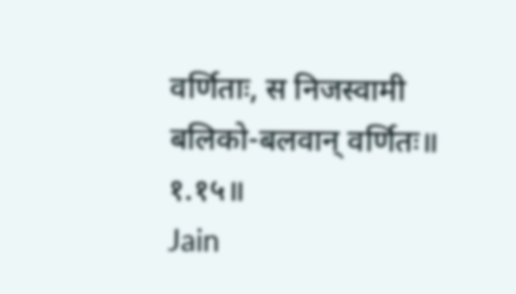वर्णिताः, स निजस्वामी बलिको-बलवान् वर्णितः॥ १.१५॥
Jain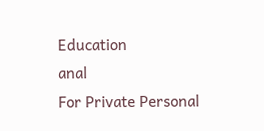Education
anal
For Private Personal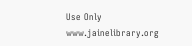Use Only
www.jainelibrary.org